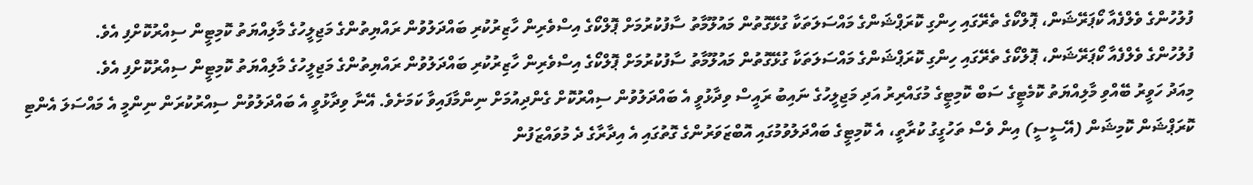ފުލުހުންގެ ވެލްފެއާ ކޯޕަރޭޝަން، ޕޮލްކޯގެ ތެރޭގައި ހިންގި ކޮރަޕްޝަންގެ މައްސަލަތަކާ ގުޅޭގޮތުން މައުލޫމާތު ސާފުކުރުމަށް ޕޮލްކޯގެ އިސްވެރިން ހާޒިރުކުރި ބައްދަލުވުން ރައްޔިތުންގެ މަޖިލީހުގެ މާލިއްޔަތު ކޮމިޓީން ސިއްރުކޮށްފި އެވެ.
ފުލުހުންގެ ވެލްފެއާ ކޯޕަރޭޝަން، ޕޮލްކޯގެ ތެރޭގައި ހިންގި ކޮރަޕްޝަންގެ މައްސަލަތަކާ ގުޅޭގޮތުން މައުލޫމާތު ސާފުކުރުމަށް ޕޮލްކޯގެ އިސްވެރިން ހާޒިރުކުރި ބައްދަލުވުން ރައްޔިތުންގެ މަޖިލީހުގެ މާލިއްޔަތު ކޮމިޓީން ސިއްރުކޮށްފި އެވެ.
މިއަދު ހަވީރު ބޭއްވި މާލިއްޔަތު ކޮމެޓީގެ ސަބް ކޮމިޓީގެ މުގައްރިރު އަދި މަޖިލީހުގެ ނައިބު ރައީސް ވިދާޅުވީ އެ ބައްދަލުވުން ސިއްރުކޮށް ގެންދިއުމަށް ނިންމާފައިވާ ކަމަށެވެ. އޭނާ ވިދާޅުވީ އެ ބައްދަލުވުން ސިއްރުކުރަން ނިންމީ އެ މައްސަލަ އެންޓި ކޮރަޕްޝަން ކޮމިޝަން (އޭސީސީ) އިން ވެސް ތަހުގީގު ކުރާތީ، އެ ކޮމިޓީގެ ބައްދަލުވުމުގައި އޮބްޒަވަރުންގެ ގޮތުގައި އެ އިދާރާގެ ދެ މުވައްޒަފުން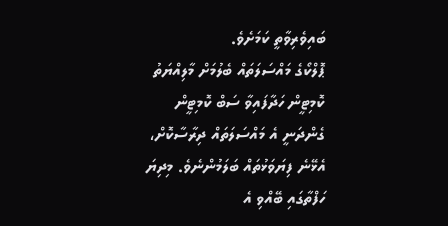ބައިވެރިވާތީ ކަމަށެވެ.
ޕޮލްކޯގެ މައްސަލަތައް ބެލުމަށް މާލިއްޔަތު ކޮމިޓީން ހަދާފައިވާ ސަބް ކޮމިޓީން ގެންދަނީ އެ މައްސަލަތައް ދިރާސާކޮށް، އެޅޭނެ ފިޔަވަޅުތައް ބަލަމުންނެވެ. މިދިޔަ ހަފްތާގައި ބޭއްވި އެ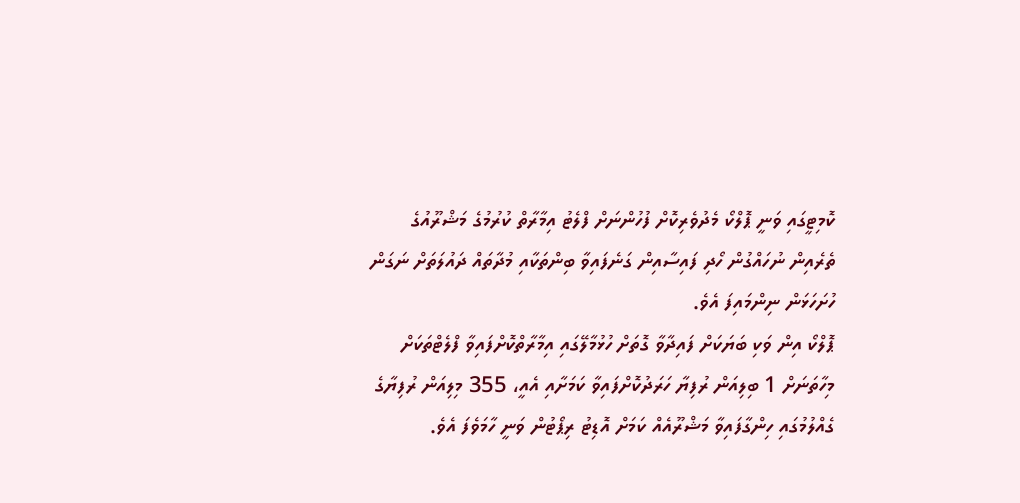ކޮމިޓީގައި ވަނީ ޕޮލްކޯ މެދުވެރިކޮށް ފުހުންނަށް ފްލެޓު އިމާރާތް ކުރުމުގެ މަޝްރޫއުގެ ތެރެއިން ނުހައްގުން ހޯދި ފައިސާއިން ގަނެފައިވާ ބިންތަކާއި މުދާތައް ދައުލަތަށް ނަގަން ހުށަހަޅަން ނިންމައިފަ އެވެ.
ޕޮލްކޯ އިން ވަކި ބަޔަކަށް ފައިދާވާ ގޮތަށް ހުޅުމާލޭގައި އިމާރާތްކޮށްފައިވާ ފްލެޓްތަކަށް މިހާތަނަށް 1 ބިލިއަން ރުފިޔާ ހަރަދުކޮށްފައިވާ ކަމަށާއި އެއީ، 355 މިލިއަން ރުފިޔާގެ ގެއްލުމުގައި ހިންގާފައިވާ މަޝްރޫއެއް ކަމަށް އޮޑިޓު ރިޕޯޓުން ވަނީ ހާމަވެފަ އެވެ.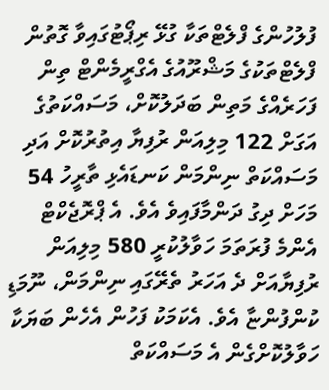ފުލުހުންގެ ފްލެޓްތަކާ ގުޅޭ ރިޕޯޓުގައިވާ ގޮތުން ފްލެޓްތަކުގެ މަޝްރޫއުގެ އެގްރީމެންޓް ތިން ފަހަރެއްގެ މަތިން ބަދަލުކޮށް، މަސައްކަތުގެ އަގަށް 122 މިލިއަން ރުފިޔާ އިތުރުކޮށް އަދި މަސައްކަތް ނިންމަން ކަނޑައެޅި ތާރީހު 54 މަހަށް ދިގު ދަންމާފައިވެ އެވެ. އެ ޕްރޮޖެކްޓް އެންމެ ފުރަތަމަ ހަވާލުކުރީ 580 މިލިއަން ރުފިޔާއަށް ދެ އަހަރު ތެރޭގައި ނިންމަން، ނޫމަޑި ކުންފުންޏާ އެވެ. އެކަމަކު ފަހުން އެހެން ބަޔަކާ ހަވާލުކޮށްގެން އެ މަސައްކަތް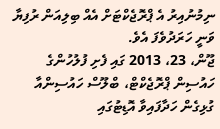ނިމުނުއިރު އެ ޕްރޮޖެކްޓަށް އެއް ބިލިއަން ރުފިޔާ ވަނީ ހަރަދުވެފަ އެވެ.
ޖޫން، 23، 2013 ގައި ފެށި ފުލުހުންގެ ހައުސިން ޕްރޮޖެކްޓް، ބްލޫސް ހައުސިންއާ ގުޅިގެން ހަދާފައިވާ އޮޑިޓުގައި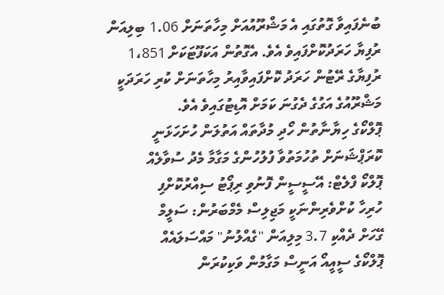ބުނެފައިވާ ގޮތުގައި އެ މަޝްރޫއުއަށް މިހާތަނަށް 1.06 ބިލިއަން ރުފިޔާ ހަރަދުކޮށްފައިވެ އެވެ. އެގޮތުން އަކަފޫޓަކަށް 1،851 ރުފިޔާގެ ރޭޓުން ހަރަދު ކޮށްފައިވާއިރު މިހާތަނަށް ކުރި ހަރަދަކީ މަޝްރޫއުގެ އަގުގެ ދެގުނަ ކަމަށް އޮޑިޓުގައިވެ އެވެ.
ޕޮލްކޯގެ ހިޔާނާތުން ހޯދި މުދާތައް އަތުލަން ހުށަހަޅަނީ
ކޮރަޕްޝަނަށް ތުހުމަތުވާ ފުލުހުންގެ މަގާމާ މެދު ސުވާލެއް
ޕޮލްކޯ ފްލެޓް: އޭސީސީން ފޮނުވި ރިޕޯޓު ސިއްރުކޮށްފި
ހުރިހާ ކުށްވެރިންނަކީ މަޖިލިސް މެމްބަރުން: ސަލީމް
ގޭހަށް ދެއްކި 3.7 މިލިއަން "ގެއްލުނު" މައްސަލައެއް
ޕޮލްކޯގެ ސީއީއޯ އަނީސް މަގާމުން ވަކިކުރަން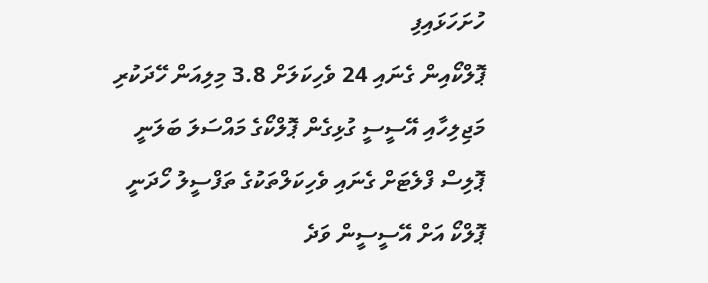ހުށަހަޅައިފި
ޕޮލްކޯއިން ގެނައި 24 ވެހިކަލަށް 3.8 މިލިއަން ހޭދަކުރި
މަޖިލިހާއި އޭސީސީ ގުޅިގެން ޕޮލްކޯގެ މައްސަލަ ބަލަނީ
ޕޮލިސް ފްލެޓަށް ގެނައި ވެހިކަލްތަކުގެ ތަފްސީލު ހޯދަނީ
ޕޮލްކޯ އަށް އޭސީސީން ވަދެ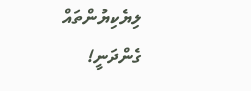ލިޔެކިޔުންތައް ގެންދަނީ!